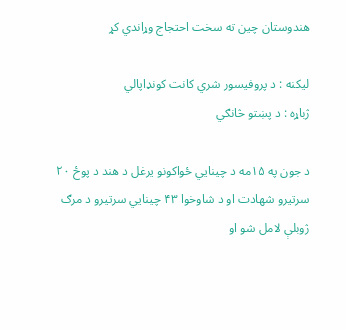هندوستان چين ته سخت احتجاج وړاندي کړ

ليکنه : د پروفيسور شري کانت کونډاپالي
ژباړه : د پښتو څانګي

د جون په ۱۵مه د چینايي ځواکونو یرغل د هند د پوځ ۲۰ سرتيرو شهادت او د شاوخوا ۴۳ چینايي سرتیرو د مرګ ژوبلې لامل شو او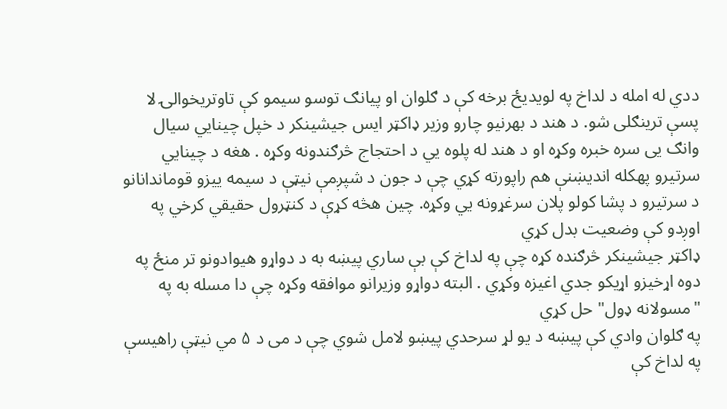ددي له امله د لداخ په لویدیځ برخه کې د ګلوان او پیانګ توسو سیمو کې تاوتریخوالۍ لا پسې ترینګلی شو. د هند د بهرنیو چارو وزیر ډاکټر ایس جیشینکر د خپل چینایي سیال وانګ یی سره خبره وکړه او د هند له پلوه يي د احتجاج څرګندونه وکړه . هغه د چینايي سرتیرو پهکله اندیښنې هم راپورته کړي چې د جون د شپږمې نیټې د سیمه ییزو قوماندانانو د سرتيرو د پشا کولو پلان سرغړونه يي وکړه. چین هڅه کړې د کنټرول حقيقي کرخي په اوږدو کې وضعيت بدل کړي
ډاکټر جیشینکر څرګنده کړه چې په لداخ کې بې ساري پیښه به د دواړو هیوادونو تر منځ په دوه اړخیزو اړیکو جدي اغیزه وکړي . البته دواړو وزیرانو موافقه وکړه چې دا مسله به په "مسولانه ډول" حل کړي
په ګلوان وادي کې پیښه د یو لړ سرحدي پیښو لامل شوي چې د می د ۵ مي نیټې راهیسې په لداخ کې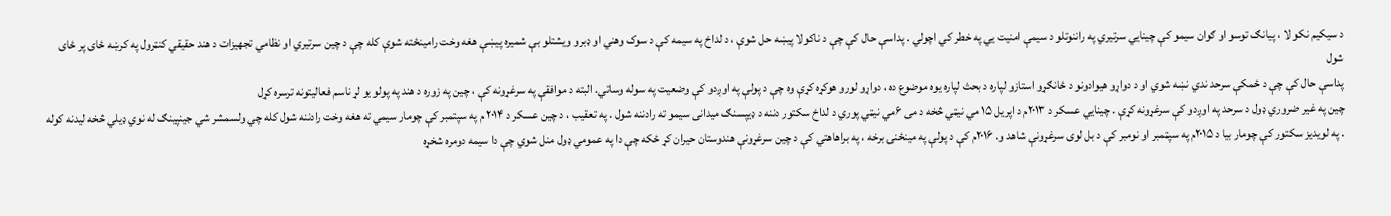د سيکيم نکو لا ، پیانګ توسو او ګوان سیمو کې چینايي سرتیري په راننوتلو د سیمې امنیت يي په خطر کي اچولي . پداسې حال کې چې د ناکولا پیښه حل شوې ، د لداخ په سیمه کې د سوک وهني او ډبرو ویشتلو بې شمیره پیښې هغه وخت رامینځته شوې کله چې د چین سرتیري او نظامي تجهیزات د هند حقيقي کنټرول په کرښه ځای پر ځای شول
پداسې حال کې چې د ځمکې سرحد ندي نښه شوي او د دواړو هیوادونو د ځانګړو استازو لپاره د بحث لپاره یوه موضوع ده ، دواړو لورو هوکړه کړې وه چې د پولې په اوږدو کې وضعیت په سوله وساتي. البته د موافقې په سرغړونه کې ، چین په زوره د هند په پولو یو لړ ناسم فعالیتونه ترسره کړل
چین په غیر ضروري ډول د سرحد په اوږدو کې سرغړونه کړې . چینايي عسکر د ۲۰۱۳م د اپریل ۱۵ مي نيټي څخه د می ۶مي نيټي پوري د لداخ سکتور دننه د ډیپسنګ میدانی سیمو ته رادننه شول . په تعقیب ، د چین عسکر د ۲۰۱۴ م په سپتمبر کې چومار سيمي ته هغه وخت رادننه شول کله چي ولسمشر شي جینپینګ له نوي ډيلي څخه لیدنه کوله . په لویدیز سکتور کې چومار بيا د ۲۰۱۵م په سپټمبر او نومبر کې د بل لوی سرغړونې شاهد و. ۲۰۱۶م کې د پولې په مینځنۍ برخه ، په براهاهتي کې د چین سرغړونې هندوستان حیران کړ ځکه چې دا په عمومي ډول منل شوي چې دا سيمه دومره شخړه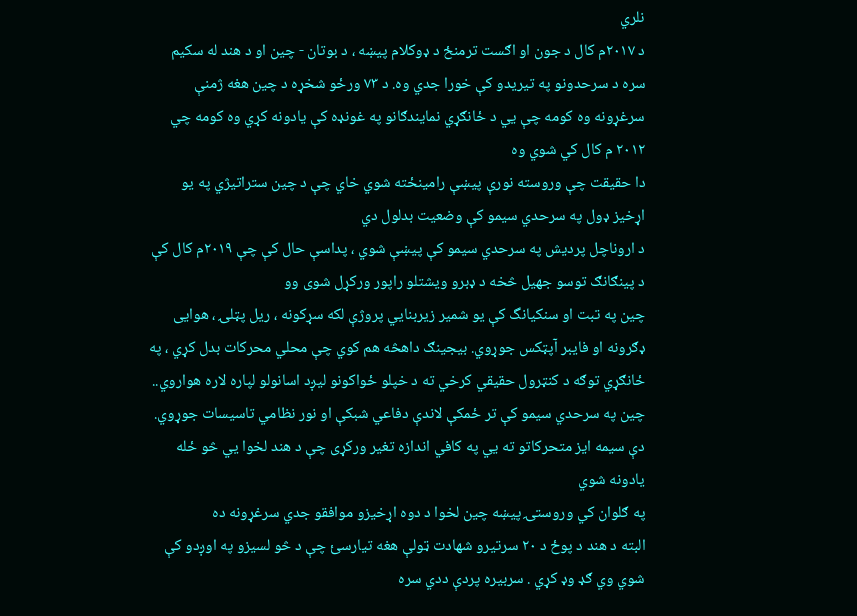نلري
د ۲۰۱۷م کال د جون او اګست ترمنځ د ډوکلام پیښه ، د بوتان - چین او د هند له سکیم سره د سرحدونو په تیریدو کې خورا جدي وه. د ۷۳ ورځو شخړه د چین هغه ژمنې سرغړونه وه کومه چې يي د ځانګړي نمایندګانو په غونډه کې یادونه کړي وه کومه چي ۲۰۱۲ م کال کي شوي وه
دا حقیقت چې وروسته نورې پیښې رامینځته شوي خاي چې د چین ستراتیژي په یو اړخيز ډول په سرحدي سیمو کې وضعیت بدلول دي
د اروناچل پردیش په سرحدي سیمو کې پیښې شوي ، پداسې حال کې چې ۲۰۱۹م کال کې د پینګانګ توسو جهيل څخه د ډبرو ویشتلو راپور ورکړل شوی وو
چین په تبت او سنکیانگ کې یو شمیر زیربنايي پروژې لکه سړکونه ، ریل پټلۍ ، هوایی ډګرونه او فایبر آپټکس جوړوي. بیجینګ داهڅه هم کوي چې محلي محرکات بدل کړي ، په ځانګړي توګه د کنټرول حقيقي کرخي ته د خپلو ځواکونو لیږد اسانولو لپاره لاره هواروي.. چین په سرحدي سیمو کې تر ځمکې لاندې دفاعي شبکې او نور نظامي تاسیسات جوړوي. دې سیمه ایز متحرکاتو ته يي په کافي اندازه تغیر ورکړی چې د هند لخوا يي څو ځله یادونه شوي
په ګلوان کي وروستۍ پیښه چين لخوا د دوه اړخیزو موافقو جدي سرغړونه ده
البته د هند د پوځ د ۲۰ سرتيرو شهادت ټولې هغه تیارسئ چې د څو لسیزو په اوږدو کې شوي وي ګډ وډ کړي . سربیره پردې ددي سره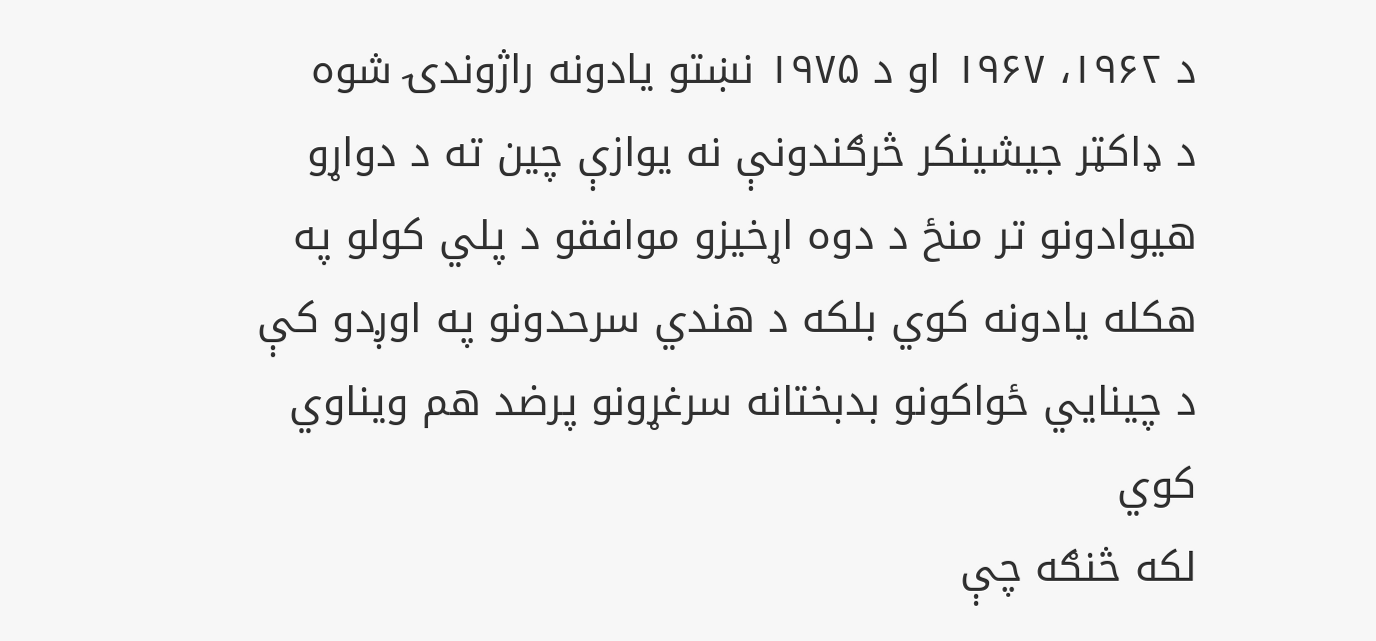د ۱۹۶۲، ۱۹۶۷ او د ۱۹۷۵ نښتو یادونه راژوندۍ شوه
د ډاکټر جیشینکر څرګندونې نه یوازې چین ته د دواړو هیوادونو تر منځ د دوه اړخیزو موافقو د پلي کولو په هکله یادونه کوي بلکه د هندي سرحدونو په اوږدو کې د چینایي ځواکونو بدبختانه سرغړونو پرضد هم ويناوي کوي
لکه څنګه چې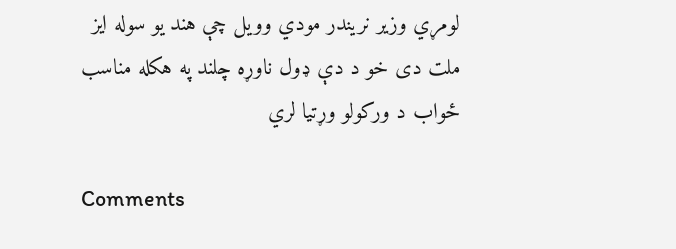لومړي وزیر نريندر مودي وویل چې هند یو سوله ایز ملت دی خو د دې ډول ناوړه چلند په هکله مناسب ځواب د ورکولو وړتيا لري

Comments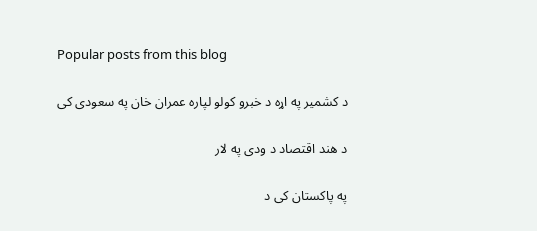Popular posts from this blog

د کشمیر په اړه د خبرو کولو لپاره عمران خان په سعودی کی

د هند اقتصاد د ودی په لار

په پاکستان کی د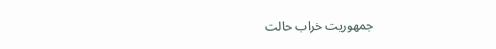جمهوریت خراب حالت